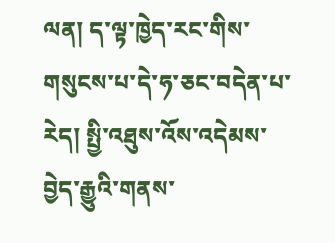ལན། ད་ལྟ་ཁྱེད་རང་གིས་གསུངས་པ་དེ་ཧ་ཅང་བདེན་པ་རེད། སྤྱི་འཐུས་འོས་འདེམས་བྱེད་རྒྱུའི་གནས་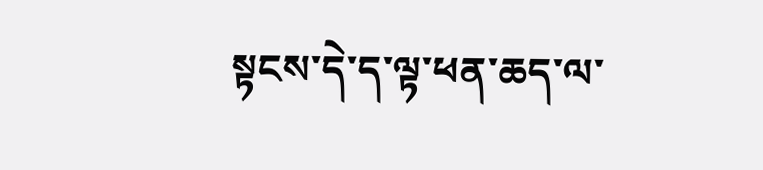སྟངས་དེ་ད་ལྟ་ཕན་ཆད་ལ་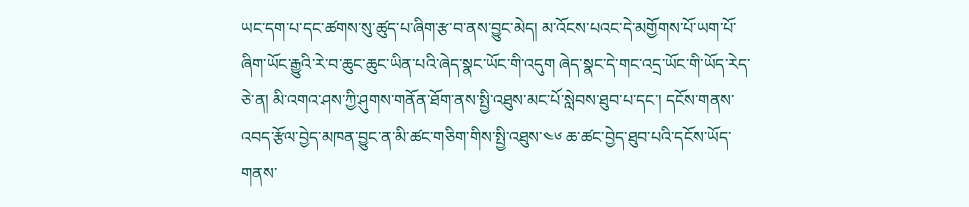ཡང་དག་པ་དང་ཚགས་སུ་ཚུད་པ་ཞིག་རྩ་བ་ནས་བྱུང་མེད། མ་འོངས་པའང་དེ་མགྱོགས་པོ་ཡག་པོ་ཞིག་ཡོང་རྒྱུའི་རེ་བ་ཆུང་ཆུང་ཡིན་པའི་ཞེད་སྣང་ཡོང་གི་འདུག ཞེད་སྣང་དེ་གང་འདྲ་ཡོང་གི་ཡོད་རེད་ཅེ་ན། མི་འགའ་ཤས་ཀྱི་ཤུགས་གནོན་ཐོག་ནས་སྤྱི་འཐུས་མང་པོ་སླེབས་ཐུབ་པ་དང་། དངོས་གནས་འབད་རྩོལ་བྱེད་མཁན་བྱུང་ན་མི་ཚང་གཅིག་གིས་སྤྱི་འཐུས་༤༦ ཆ་ཚང་བྱེད་ཐུབ་པའི་དངོས་ཡོད་གནས་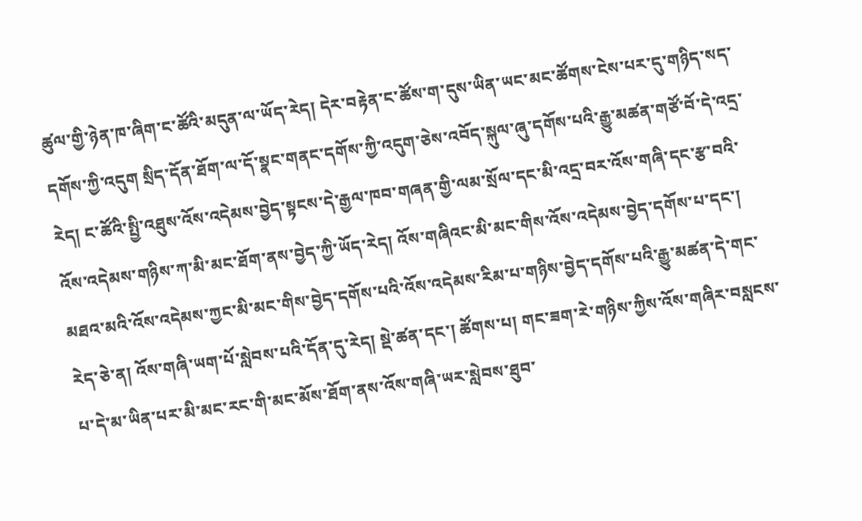ཚུལ་གྱི་ཉེན་ཁ་ཞིག་ང་ཚོའི་མདུན་ལ་ཡོད་རེད། དེར་བརྟེན་ང་ཚོས་ག་དུས་ཡིན་ཡང་མང་ཚོགས་ངེས་པར་དུ་གཉིད་སད་དགོས་ཀྱི་འདུག སྲིད་དོན་ཐོག་ལ་དོ་སྣང་གནང་དགོས་ཀྱི་འདུག་ཅེས་འབོད་སྐུལ་ཞུ་དགོས་པའི་རྒྱུ་མཚན་གཙོ་བོ་དེ་འདྲ་རེད། ང་ཚོའི་སྤྱི་འཐུས་འོས་འདེམས་བྱེད་སྟངས་དེ་རྒྱལ་ཁབ་གཞན་གྱི་ལམ་སྲོལ་དང་མི་འདྲ་བར་འོས་གཞི་དང་རྩ་བའི་འོས་འདེམས་གཉིས་ཀ་མི་མང་ཐོག་ནས་བྱེད་ཀྱི་ཡོད་རེད། འོས་གཞིའང་མི་མང་གིས་འོས་འདེམས་བྱེད་དགོས་པ་དང་། མཐའ་མའི་འོས་འདེམས་ཀྱང་མི་མང་གིས་བྱེད་དགོས་པའི་འོས་འདེམས་རིམ་པ་གཉིས་བྱེད་དགོས་པའི་རྒྱུ་མཚན་དེ་གང་རེད་ཅེ་ན། འོས་གཞི་ཡག་པོ་སླེབས་པའི་དོན་དུ་རེད། སྡེ་ཚན་དང་། ཚོགས་པ། གང་ཟག་རེ་གཉིས་ཀྱིས་འོས་གཞིར་བསླངས་པ་དེ་མ་ཡིན་པར་མི་མང་རང་གི་མང་མོས་ཐོག་ནས་འོས་གཞི་ཡར་སླེབས་ཐུབ་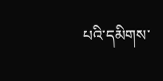པའི་དམིགས་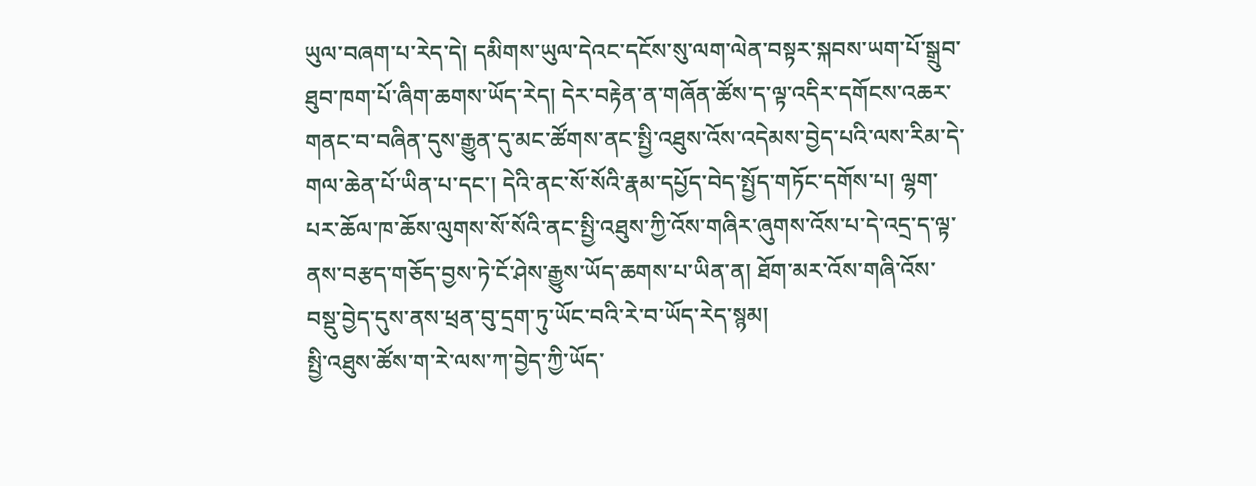ཡུལ་བཞག་པ་རེད་དེ། དམིགས་ཡུལ་དེའང་དངོས་སུ་ལག་ལེན་བསྟར་སྐབས་ཡག་པོ་སྒྲུབ་ཐུབ་ཁག་པོ་ཞིག་ཆགས་ཡོད་རེད། དེར་བརྟེན་ན་གཞོན་ཚོས་ད་ལྟ་འདིར་དགོངས་འཆར་གནང་བ་བཞིན་དུས་རྒྱུན་དུ་མང་ཚོགས་ནང་སྤྱི་འཐུས་འོས་འདེམས་བྱེད་པའི་ལས་རིམ་དེ་གལ་ཆེན་པོ་ཡིན་པ་དང་། དེའི་ནང་སོ་སོའི་རྣམ་དཔྱོད་བེད་སྤྱོད་གཏོང་དགོས་པ། ལྷག་པར་ཆོལ་ཁ་ཆོས་ལུགས་སོ་སོའི་ནང་སྤྱི་འཐུས་ཀྱི་འོས་གཞིར་ཞུགས་འོས་པ་དེ་འདྲ་ད་ལྟ་ནས་བརྩད་གཅོད་བྱས་ཏེ་ངོ་ཤེས་རྒྱུས་ཡོད་ཆགས་པ་ཡིན་ན། ཐོག་མར་འོས་གཞི་འོས་བསྡུ་བྱེད་དུས་ནས་ཕྲན་བུ་དྲག་ཏུ་ཡོང་བའི་རེ་བ་ཡོད་རེད་སྙམ།
སྤྱི་འཐུས་ཚོས་ག་རེ་ལས་ཀ་བྱེད་ཀྱི་ཡོད་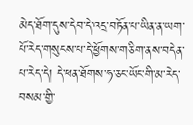མེད་ཐོག་དུས་དེབ་དེ་འདྲ་བཏོན་པ་ཡིན་ན་ཡག་པོ་རེད་གསུངས་པ་དེ་ཕྱོགས་གཅིག་ནས་བདེན་པ་རེད་དེ། དེ་ཕན་ཐོགས་ཧ་ཅང་ཡོང་གི་མ་རེད་བསམ་གྱི་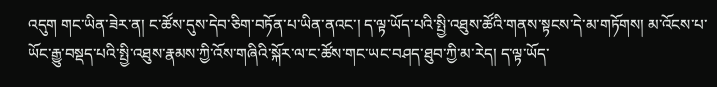འདུག གང་ཡིན་ཟེར་ན། ང་ཚོས་དུས་དེབ་ཅིག་བཏོན་པ་ཡིན་ནའང་། ད་ལྟ་ཡོད་པའི་སྤྱི་འཐུས་ཚོའི་གནས་སྟངས་དེ་མ་གཏོགས། མ་འོངས་པ་ཡོང་རྒྱུ་བསྡད་པའི་སྤྱི་འཐུས་རྣམས་ཀྱི་འོས་གཞིའི་སྐོར་ལ་ང་ཚོས་གང་ཡང་བཤད་ཐུབ་ཀྱི་མ་རེད། ད་ལྟ་ཡོད་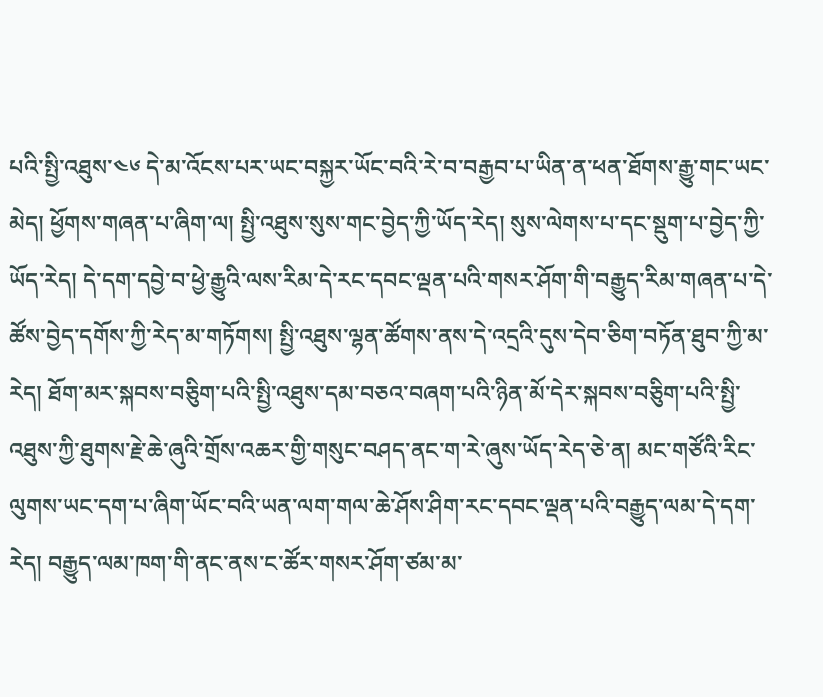པའི་སྤྱི་འཐུས་༤༦ དེ་མ་འོངས་པར་ཡང་བསྐྱར་ཡོང་བའི་རེ་བ་བརྒྱབ་པ་ཡིན་ན་ཕན་ཐོགས་རྒྱུ་གང་ཡང་མེད། ཕྱོགས་གཞན་པ་ཞིག་ལ། སྤྱི་འཐུས་སུས་གང་བྱེད་ཀྱི་ཡོད་རེད། སུས་ལེགས་པ་དང་སྡུག་པ་བྱེད་ཀྱི་ཡོད་རེད། དེ་དག་དབྱེ་བ་ཕྱེ་རྒྱུའི་ལས་རིམ་དེ་རང་དབང་ལྡན་པའི་གསར་ཤོག་གི་བརྒྱུད་རིམ་གཞན་པ་དེ་ཚོས་བྱེད་དགོས་ཀྱི་རེད་མ་གཏོགས། སྤྱི་འཐུས་ལྷན་ཚོགས་ནས་དེ་འདྲའི་དུས་དེབ་ཅིག་བཏོན་ཐུབ་ཀྱི་མ་རེད། ཐོག་མར་སྐབས་བཅིུག་པའི་སྤྱི་འཐུས་དམ་བཅའ་བཞག་པའི་ཉིན་མོ་དེར་སྐབས་བཅིུག་པའི་སྤྱི་འཐུས་ཀྱི་ཐུགས་རྗེ་ཆེ་ཞུའི་གྲོས་འཆར་གྱི་གསུང་བཤད་ནང་ག་རེ་ཞུས་ཡོད་རེད་ཅེ་ན། མང་གཙོའི་རིང་ལུགས་ཡང་དག་པ་ཞིག་ཡོང་བའི་ཡན་ལག་གལ་ཆེ་ཤོས་ཤིག་རང་དབང་ལྡན་པའི་བརྒྱུད་ལམ་དེ་དག་རེད། བརྒྱུད་ལམ་ཁག་གི་ནང་ནས་ང་ཚོར་གསར་ཤོག་ཙམ་མ་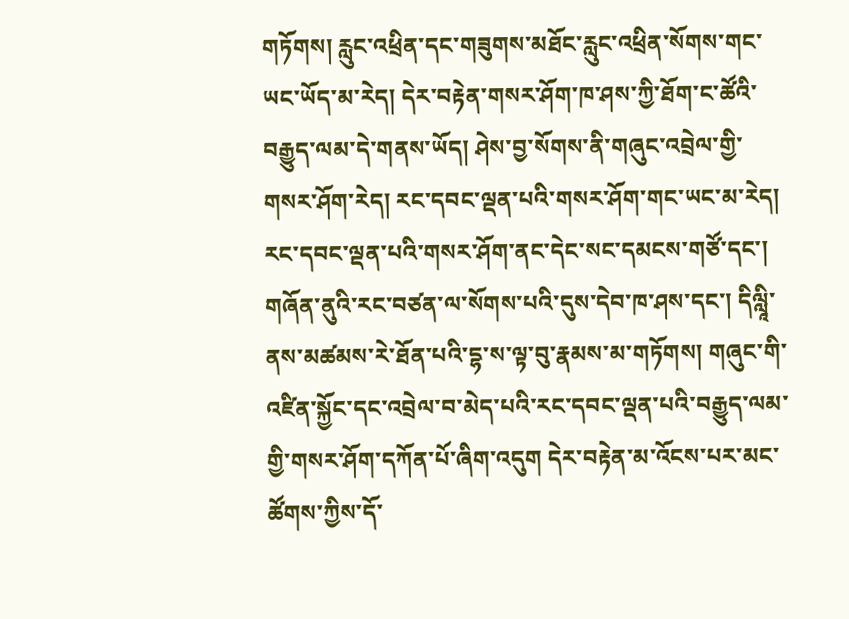གཏོགས། རླུང་འཕྲིན་དང་གཟུགས་མཐོང་རླུང་འཕྲིན་སོགས་གང་ཡང་ཡོད་མ་རེད། དེར་བརྟེན་གསར་ཤོག་ཁ་ཤས་ཀྱི་ཐོག་ང་ཚོའི་བརྒྱུད་ལམ་དེ་གནས་ཡོད། ཤེས་བྱ་སོགས་ནི་གཞུང་འབྲེལ་གྱི་གསར་ཤོག་རེད། རང་དབང་ལྡན་པའི་གསར་ཤོག་གང་ཡང་མ་རེད། རང་དབང་ལྡན་པའི་གསར་ཤོག་ནང་དེང་སང་དམངས་གཙོ་དང་། གཞོན་ནུའི་རང་བཙན་ལ་སོགས་པའི་དུས་དེབ་ཁ་ཤས་དང་། དིལླཱི་ནས་མཚམས་རེ་ཐོན་པའི་དྷ་ས་ལྟ་བུ་རྣམས་མ་གཏོགས། གཞུང་གི་འཛིན་སྐྱོང་དང་འབྲེལ་བ་མེད་པའི་རང་དབང་ལྡན་པའི་བརྒྱུད་ལམ་གྱི་གསར་ཤོག་དཀོན་པོ་ཞིག་འདུག དེར་བརྟེན་མ་འོངས་པར་མང་ཚོགས་ཀྱིས་དོ་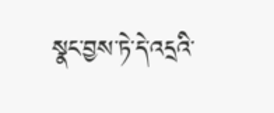སྣང་བྱས་ཏེ་དེ་འདྲའི་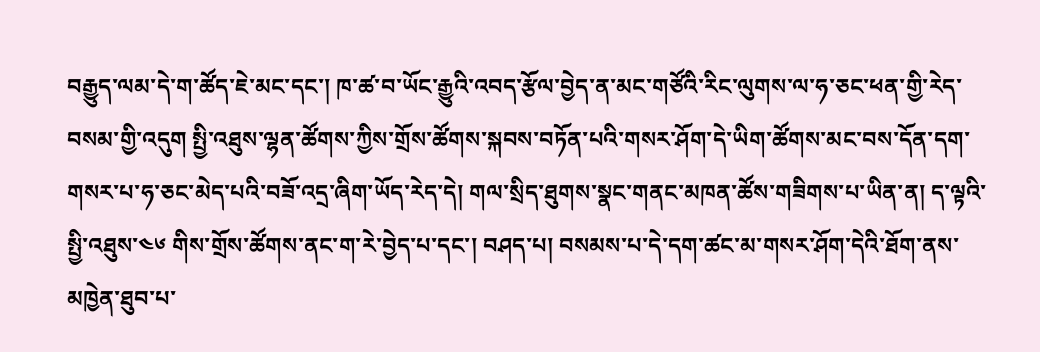བརྒྱུད་ལམ་དེ་ག་ཚོད་ཇེ་མང་དང་། ཁ་ཚ་བ་ཡོང་རྒྱུའི་འབད་རྩོལ་བྱེད་ན་མང་གཙོའི་རིང་ལུགས་ལ་ཧ་ཅང་ཕན་གྱི་རེད་བསམ་གྱི་འདུག སྤྱི་འཐུས་ལྷན་ཚོགས་ཀྱིས་གྲོས་ཚོགས་སྐབས་བཏོན་པའི་གསར་ཤོག་དེ་ཡིག་ཚོགས་མང་བས་དོན་དག་གསར་པ་ཧ་ཅང་མེད་པའི་བཟོ་འདྲ་ཞིག་ཡོད་རེད་དེ། གལ་སྲིད་ཐུགས་སྣང་གནང་མཁན་ཚོས་གཟིགས་པ་ཡིན་ན། ད་ལྟའི་སྤྱི་འཐུས་༤༦ གིས་གྲོས་ཚོགས་ནང་ག་རེ་བྱེད་པ་དང་། བཤད་པ། བསམས་པ་དེ་དག་ཚང་མ་གསར་ཤོག་དེའི་ཐོག་ནས་མཁྱེན་ཐུབ་པ་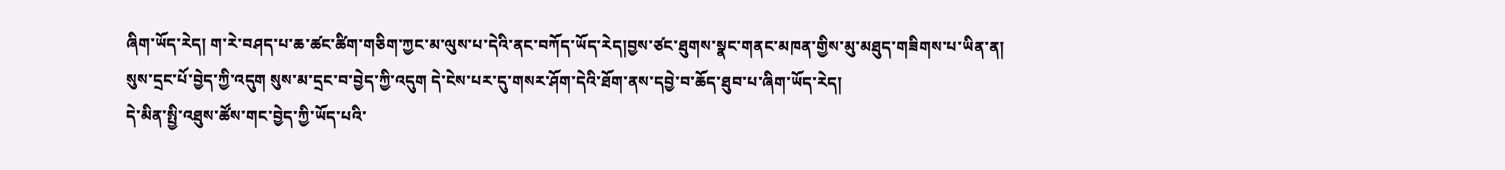ཞིག་ཡོད་རེད། ག་རེ་བཤད་པ་ཆ་ཚང་ཚིག་གཅིག་ཀྱང་མ་ལུས་པ་དེའི་ནང་བཀོད་ཡོད་རེད།བྱས་ཙང་ཐུགས་སྣང་གནང་མཁན་གྱིས་མུ་མཐུད་གཟིགས་པ་ཡིན་ན། སུས་དྲང་པོ་བྱེད་ཀྱི་འདུག སུས་མ་དྲང་བ་བྱེད་ཀྱི་འདུག དེ་ངེས་པར་དུ་གསར་ཤོག་དེའི་ཐོག་ནས་དབྱེ་བ་ཆོད་ཐུབ་པ་ཞིག་ཡོད་རེད།
དེ་མིན་སྤྱི་འཐུས་ཚོས་གང་བྱེད་ཀྱི་ཡོད་པའི་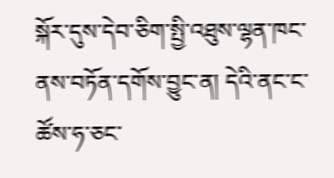སྐོར་དུས་དེབ་ཅིག་སྤྱི་འཐུས་ལྷན་ཁང་ནས་བཏོན་དགོས་བྱུང་ན། དེའི་ནང་ང་ཚོས་ཧ་ཅང་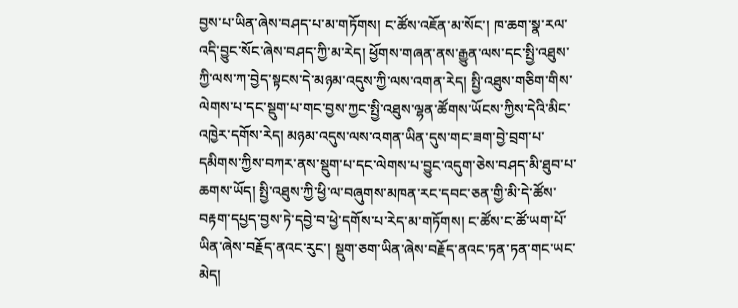བྱས་པ་ཡིན་ཞེས་བཤད་པ་མ་གཏོགས། ང་ཚོས་འཇོན་མ་སོང་། ཁ་ཆག་སྣ་རལ་འདི་བྱུང་སོང་ཞེས་བཤད་ཀྱི་མ་རེད། ཕྱོགས་གཞན་ནས་རྒྱུན་ལས་དང་སྤྱི་འཐུས་ཀྱི་ལས་ཀ་བྱེད་སྟངས་དེ་མཉམ་འདུས་ཀྱི་ལས་འགན་རེད། སྤྱི་འཐུས་གཅིག་གིས་ལེགས་པ་དང་སྡུག་པ་གང་བྱས་ཀྱང་སྤྱི་འཐུས་ལྷན་ཚོགས་ཡོངས་ཀྱིས་དེའི་མིང་འཁྱེར་དགོས་རེད། མཉམ་འདུས་ལས་འགན་ཡིན་དུས་གང་ཟག་བྱེ་བྲག་པ་དམིགས་ཀྱིས་བཀར་ནས་སྡུག་པ་དང་ལེགས་པ་བྱུང་འདུག་ཅེས་བཤད་མི་ཐུབ་པ་ཆགས་ཡོད། སྤྱི་འཐུས་ཀྱི་ཕྱི་ལ་བཞུགས་མཁན་རང་དབང་ཅན་གྱི་མི་དེ་ཚོས་བརྟག་དཔྱད་བྱས་ཏེ་དབྱེ་བ་ཕྱེ་དགོས་པ་རེད་མ་གཏོགས། ང་ཚོས་ང་ཚོ་ཡག་པོ་ཡིན་ཞེས་བརྗོད་ནའང་རུང་། སྡུག་ཅག་ཡིན་ཞེས་བརྗོད་ནའང་ཏན་ཏན་གང་ཡང་མེད།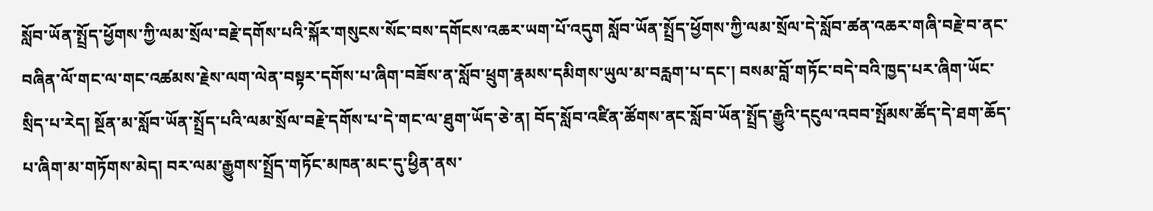སློབ་ཡོན་སྤྲོད་ཕྱོགས་ཀྱི་ལམ་སྲོལ་བརྗེ་དགོས་པའི་སྐོར་གསུངས་སོང་བས་དགོངས་འཆར་ཡག་པོ་འདུག སློབ་ཡོན་སྤྲོད་ཕྱོགས་ཀྱི་ལམ་སྲོལ་དེ་སློབ་ཚན་འཆར་གཞི་བརྗེ་བ་ནང་བཞིན་ལོ་གང་ལ་གང་འཚམས་རྗེས་ལག་ལེན་བསྟར་དགོས་པ་ཞིག་བཟོས་ན་སློབ་ཕྲུག་རྣམས་དམིགས་ཡུལ་མ་བརླག་པ་དང་། བསམ་བློ་གཏོང་བདེ་བའི་ཁྱད་པར་ཞིག་ཡོང་སྲིད་པ་རེད། སྔོན་མ་སློབ་ཡོན་སྤྲོད་པའི་ལམ་སྲོལ་བརྗེ་དགོས་པ་དེ་གང་ལ་ཐུག་ཡོད་ཅེ་ན། བོད་སློབ་འཛིན་ཚོགས་ནང་སློབ་ཡོན་སྤྲོད་རྒྱུའི་དངུལ་འབབ་སྤོམས་ཚོད་དེ་ཐག་ཆོད་པ་ཞིག་མ་གཏོགས་མེད། བར་ལམ་རྒྱུགས་སྤྲོད་གཏོང་མཁན་མང་དུ་ཕྱིན་ནས་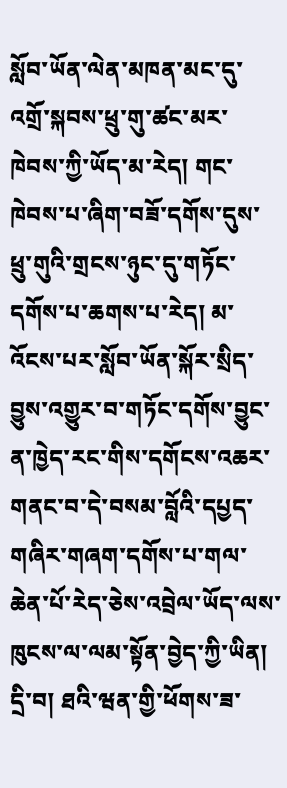སློབ་ཡོན་ལེན་མཁན་མང་དུ་འགྲོ་སྐབས་ཕྲུ་གུ་ཚང་མར་ཁེབས་ཀྱི་ཡོད་མ་རེད། གང་ཁེབས་པ་ཞིག་བཟོ་དགོས་དུས་ཕྲུ་གུའི་གྲངས་ཉུང་དུ་གཏོང་དགོས་པ་ཆགས་པ་རེད། མ་འོངས་པར་སློབ་ཡོན་སྐོར་སྲིད་བྱུས་འགྱུར་བ་གཏོང་དགོས་བྱུང་ན་ཁྱེད་རང་གིས་དགོངས་འཆར་གནང་བ་དེ་བསམ་བློའི་དཔྱད་གཞིར་གཞག་དགོས་པ་གལ་ཆེན་པོ་རེད་ཅེས་འབྲེལ་ཡོད་ལས་ཁུངས་ལ་ལམ་སྟོན་བྱེད་ཀྱི་ཡིན།
དྲི་བ། ཐའི་ཝན་གྱི་ཕོགས་ཟ་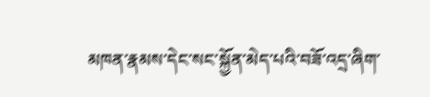མཁན་རྣམས་དེང་སང་སྐྱོན་མེད་པའི་བཟོ་འདྲ་ཞིག་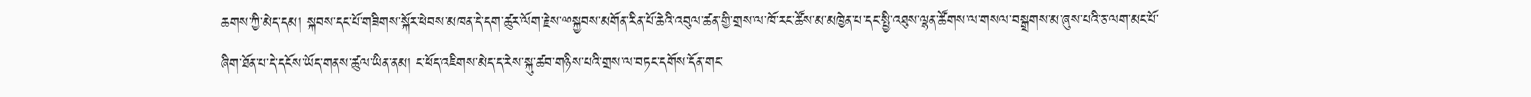ཆགས་ཀྱི་མེད་དམ། སྐབས་དང་པོ་གཟིགས་སྐོར་ཕེབས་མཁན་དེ་དག་ཚུར་ལོག་རྗེས་ྋསྐྱབས་མགོན་རིན་པོ་ཆེའི་འབུལ་ཚན་གྱི་གྲས་ལ་ཁོ་རང་ཚོས་མ་མཁྱེན་པ་དང་སྤྱི་འཐུས་ལྷན་ཚོགས་ལ་གསལ་བསྒྲགས་མ་ཞུས་པའི་ཅ་ལག་མང་པོ་ཞིག་ཐོན་པ་དེ་དངོས་ཡོད་གནས་ཚུལ་ཡིན་ནམ། ང་ཕོད་འཇིགས་མེད་ད་རེས་སྐུ་ཚབ་གཉིས་པའི་གྲས་ལ་བཏང་དགོས་དོན་གང་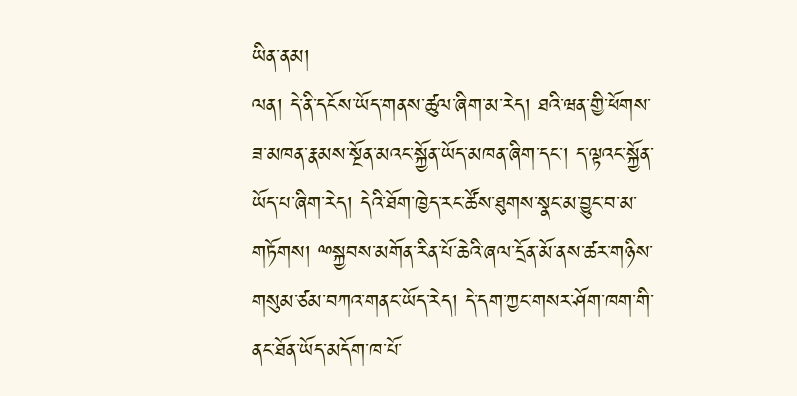ཡིན་ནམ།
ལན། དེ་ནི་དངོས་ཡོད་གནས་ཚུལ་ཞིག་མ་རེད། ཐའི་ཝན་གྱི་ཕོགས་ཟ་མཁན་རྣམས་སྔོན་མའང་སྐྱོན་ཡོད་མཁན་ཞིག་དང་། ད་ལྟའང་སྐྱོན་ཡོད་པ་ཞིག་རེད། དེའི་ཐོག་ཁྱེད་རང་ཚོས་ཐུགས་སྣང་མ་བྱུང་བ་མ་གཏོགས། ྋསྐྱབས་མགོན་རིན་པོ་ཆེའི་ཞལ་དྲོན་མོ་ནས་ཚར་གཉིས་གསུམ་ཙམ་བཀའ་གནང་ཡོད་རེད། དེ་དག་ཀྱང་གསར་ཤོག་ཁག་གི་ནང་ཐོན་ཡོད་མདོག་ཁ་པོ་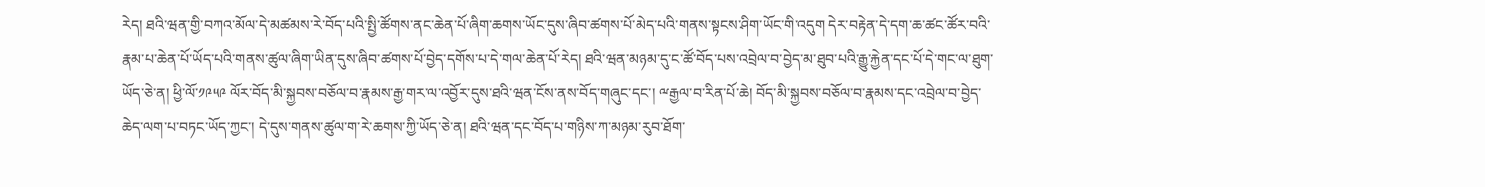རེད། ཐའི་ཝན་གྱི་བཀའ་མོལ་དེ་མཚམས་རེ་བོད་པའི་སྤྱི་ཚོགས་ནང་ཆེན་པོ་ཞིག་ཆགས་ཡོང་དུས་ཞིབ་ཚགས་པོ་མེད་པའི་གནས་སྟངས་ཤིག་ཡོང་གི་འདུག དེར་བརྟེན་དེ་དག་ཆ་ཚང་ཚོར་བའི་རྣམ་པ་ཆེན་པོ་ཡོད་པའི་གནས་ཚུལ་ཞིག་ཡིན་དུས་ཞིབ་ཚགས་པོ་བྱེད་དགོས་པ་དེ་གལ་ཆེན་པོ་རེད། ཐའི་ཝན་མཉམ་དུ་ང་ཚོ་བོད་པས་འབྲེལ་བ་བྱེད་མ་ཐུབ་པའི་རྒྱུ་རྐྱེན་དང་པོ་དེ་གང་ལ་ཐུག་ཡོད་ཅེ་ན། ཕྱི་ལོ་༡༩༥༩ ལོར་བོད་མི་སྐྱབས་བཅོལ་བ་རྣམས་རྒྱ་གར་ལ་འབྱོར་དུས་ཐའི་ཝན་ངོས་ནས་བོད་གཞུང་དང་། ྋརྒྱལ་བ་རིན་པོ་ཆེ། བོད་མི་སྐྱབས་བཅོལ་བ་རྣམས་དང་འབྲེལ་བ་བྱེད་ཆེད་ལག་པ་བཏང་ཡོད་ཀྱང་། དེ་དུས་གནས་ཚུལ་ག་རེ་ཆགས་ཀྱི་ཡོད་ཅེ་ན། ཐའི་ཝན་དང་བོད་པ་གཉིས་ཀ་མཉམ་རུབ་ཐོག་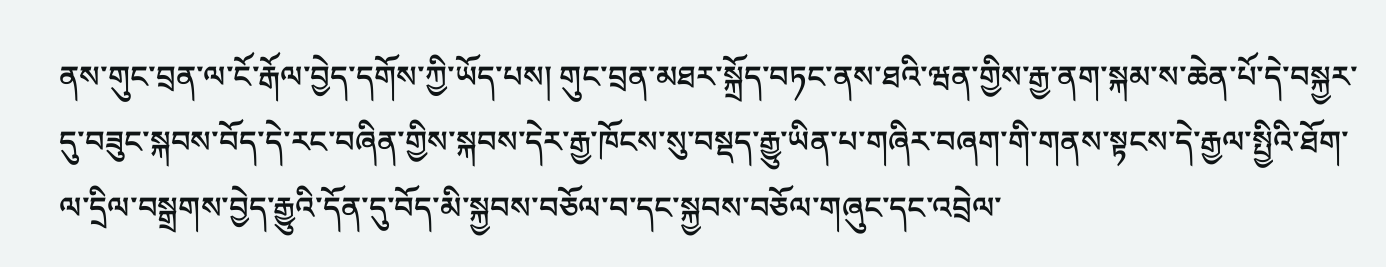ནས་གུང་བྲན་ལ་ངོ་རྒོལ་བྱེད་དགོས་ཀྱི་ཡོད་པས། གུང་བྲན་མཐར་སྐྲོད་བཏང་ནས་ཐའི་ཝན་གྱིས་རྒྱ་ནག་སྐམ་ས་ཆེན་པོ་དེ་བསྐྱར་དུ་བཟུང་སྐབས་བོད་དེ་རང་བཞིན་གྱིས་སྐབས་དེར་རྒྱ་ཁོངས་སུ་བསྡད་རྒྱུ་ཡིན་པ་གཞིར་བཞག་གི་གནས་སྟངས་དེ་རྒྱལ་སྤྱིའི་ཐོག་ལ་དྲིལ་བསྒྲགས་བྱེད་རྒྱུའི་དོན་དུ་བོད་མི་སྐྱབས་བཅོལ་བ་དང་སྐྱབས་བཅོལ་གཞུང་དང་འབྲེལ་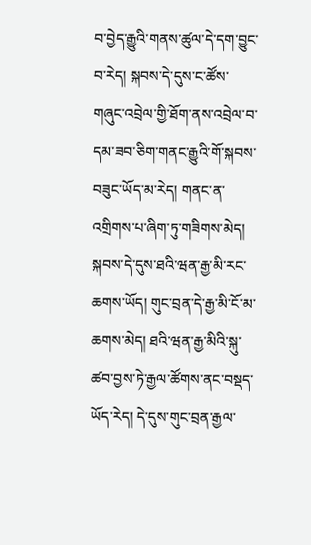བ་བྱེད་རྒྱུའི་གནས་ཚུལ་དེ་དག་བྱུང་བ་རེད། སྐབས་དེ་དུས་ང་ཚོས་གཞུང་འབྲེལ་གྱི་ཐོག་ནས་འབྲེལ་བ་དམ་ཟབ་ཅིག་གནང་རྒྱུའི་གོ་སྐབས་བཟུང་ཡོད་མ་རེད། གནང་ན་འགྲིགས་པ་ཞིག་ཏུ་གཟིགས་མེད།
སྐབས་དེ་དུས་ཐའི་ཝན་རྒྱ་མི་རང་ཆགས་ཡོད། གུང་བྲན་དེ་རྒྱ་མི་ངོ་མ་ཆགས་མེད། ཐའི་ཝན་རྒྱ་མིའི་སྐུ་ཚབ་བྱས་ཏེ་རྒྱལ་ཚོགས་ནང་བསྡད་ཡོད་རེད། དེ་དུས་གུང་བྲན་རྒྱལ་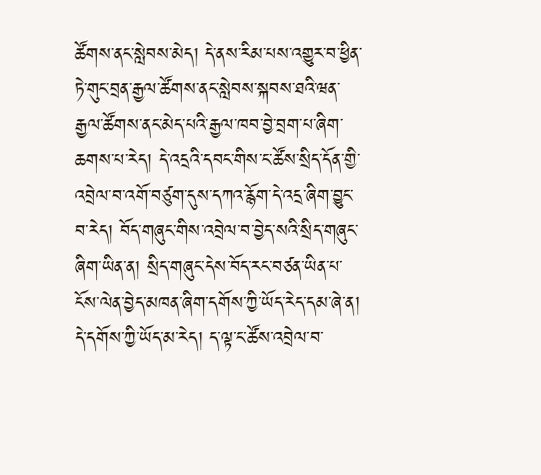ཚོགས་ནང་སླེབས་མེད། དེ་ནས་རིམ་པས་འགྱུར་བ་ཕྱིན་ཏེ་གུང་བྲན་རྒྱལ་ཚོགས་ནང་སླེབས་སྐབས་ཐའི་ཝན་རྒྱལ་ཚོགས་ནང་མེད་པའི་རྒྱལ་ཁབ་བྱེ་བྲག་པ་ཞིག་ཆགས་པ་རེད། དེ་འདྲའི་དབང་གིས་ང་ཚོས་སྲིད་དོན་གྱི་འབྲེལ་བ་འགོ་བཙུག་དུས་དཀའ་རྙོག་དེ་འདྲ་ཞིག་བྱུང་བ་རེད། བོད་གཞུང་གིས་འབྲེལ་བ་བྱེད་སའི་སྲིད་གཞུང་ཞིག་ཡིན་ན། སྲིད་གཞུང་དེས་བོད་རང་བཙན་ཡིན་པ་ངོས་ལེན་བྱེད་མཁན་ཞིག་དགོས་ཀྱི་ཡོད་རེད་དམ་ཞེ་ན། དེ་དགོས་ཀྱི་ཡོད་མ་རེད། ད་ལྟ་ང་ཚོས་འབྲེལ་བ་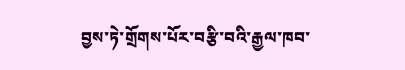བྱས་ཏེ་གྲོགས་པོར་བརྩི་བའི་རྒྱལ་ཁབ་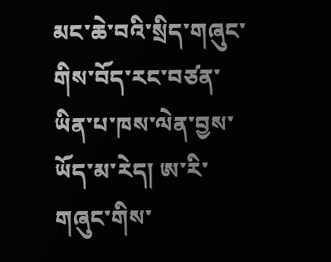མང་ཆེ་བའི་སྲིད་གཞུང་གིས་བོད་རང་བཙན་ཡིན་པ་ཁས་ལེན་བྱས་ཡོད་མ་རེད། ཨ་རི་གཞུང་གིས་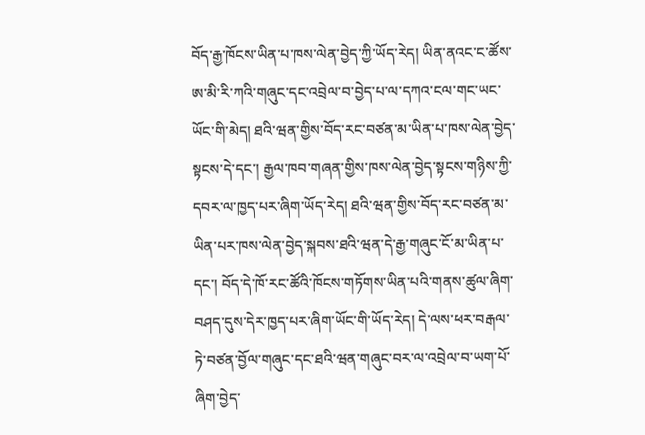བོད་རྒྱ་ཁོངས་ཡིན་པ་ཁས་ལེན་བྱེད་ཀྱི་ཡོད་རེད། ཡིན་ནའང་ང་ཚོས་ཨ་མི་རི་ཀའི་གཞུང་དང་འབྲེལ་བ་བྱེད་པ་ལ་དཀའ་ངལ་གང་ཡང་ཡོང་གི་མེད། ཐའི་ཝན་གྱིས་བོད་རང་བཙན་མ་ཡིན་པ་ཁས་ལེན་བྱེད་སྟངས་དེ་དང་། རྒྱལ་ཁབ་གཞན་གྱིས་ཁས་ལེན་བྱེད་སྟངས་གཉིས་ཀྱི་དབར་ལ་ཁྱད་པར་ཞིག་ཡོད་རེད། ཐའི་ཝན་གྱིས་བོད་རང་བཙན་མ་ཡིན་པར་ཁས་ལེན་བྱེད་སྐབས་ཐའི་ཝན་དེ་རྒྱ་གཞུང་ངོ་མ་ཡིན་པ་དང་། བོད་དེ་ཁོ་རང་ཚོའི་ཁོངས་གཏོགས་ཡིན་པའི་གནས་ཚུལ་ཞིག་བཤད་དུས་དེར་ཁྱད་པར་ཞིག་ཡོང་གི་ཡོད་རེད། དེ་ལས་ཕར་བརྒལ་ཏེ་བཙན་བྱོལ་གཞུང་དང་ཐའི་ཝན་གཞུང་བར་ལ་འབྲེལ་བ་ཡག་པོ་ཞིག་བྱེད་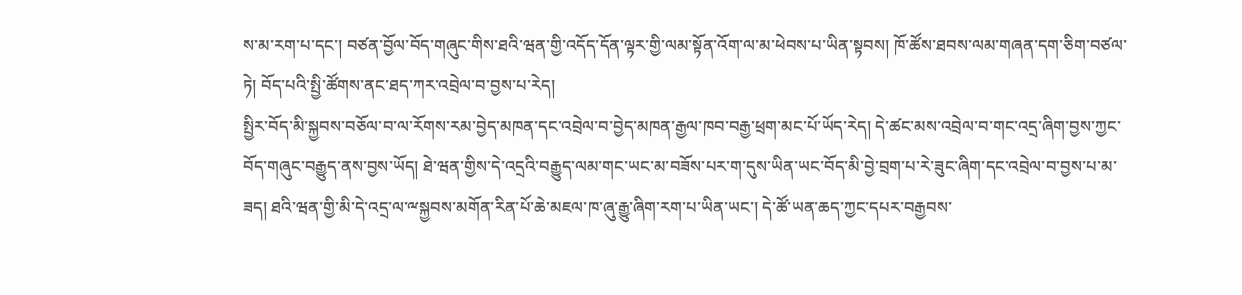ས་མ་རག་པ་དང་། བཙན་བྱོལ་བོད་གཞུང་གིས་ཐའི་ཝན་གྱི་འདོད་དོན་ལྟར་གྱི་ལམ་སྟོན་འོག་ལ་མ་ཕེབས་པ་ཡིན་སྟབས། ཁོ་ཚོས་ཐབས་ལམ་གཞན་དག་ཅིག་བཙལ་ཏེ། བོད་པའི་སྤྱི་ཚོགས་ནང་ཐད་ཀར་འབྲེལ་བ་བྱས་པ་རེད།
སྤྱིར་བོད་མི་སྐྱབས་བཅོལ་བ་ལ་རོགས་རམ་བྱེད་མཁན་དང་འབྲེལ་བ་བྱེད་མཁན་རྒྱལ་ཁབ་བརྒྱ་ཕྲག་མང་པོ་ཡོད་རེད། དེ་ཚང་མས་འབྲེལ་བ་གང་འདྲ་ཞིག་བྱས་ཀྱང་བོད་གཞུང་བརྒྱུད་ནས་བྱས་ཡོད། ཐེ་ཝན་གྱིས་དེ་འདྲའི་བརྒྱུད་ལམ་གང་ཡང་མ་བཟོས་པར་ག་དུས་ཡིན་ཡང་བོད་མི་བྱེ་བྲག་པ་རེ་ཟུང་ཞིག་དང་འབྲེལ་བ་བྱས་པ་མ་ཟད། ཐའི་ཝན་གྱི་མི་དེ་འདྲ་ལ་ྋསྐྱབས་མགོན་རིན་པོ་ཆེ་མཇལ་ཁ་ཞུ་རྒྱུ་ཞིག་རག་པ་ཡིན་ཡང་། དེ་ཚོ་ཡན་ཆད་ཀྱང་དཔར་བརྒྱབས་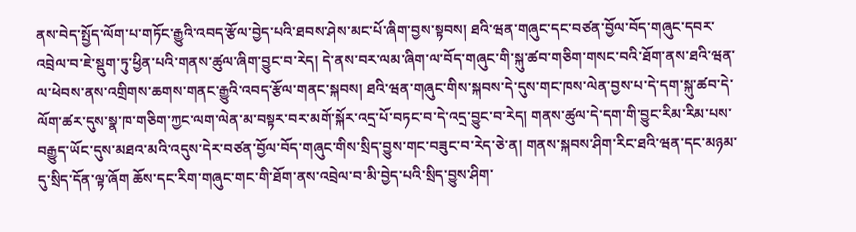ནས་བེད་སྤྱོད་ལོག་པ་གཏོང་རྒྱུའི་འབད་རྩོལ་བྱེད་པའི་ཐབས་ཤེས་མང་པོ་ཞིག་བྱས་སྟབས། ཐའི་ཝན་གཞུང་དང་བཙན་བྱོལ་བོད་གཞུང་དབར་འབྲེལ་བ་ཇེ་སྡུག་ཏུ་ཕྱིན་པའི་གནས་ཚུལ་ཞིག་བྱུང་བ་རེད། དེ་ནས་བར་ལམ་ཞིག་ལ་བོད་གཞུང་གི་སྐུ་ཚབ་གཅིག་གསང་བའི་ཐོག་ནས་ཐའི་ཝན་ལ་ཕེབས་ནས་འགྲིགས་ཆགས་གནང་རྒྱུའི་འབད་རྩོལ་གནང་སྐབས། ཐའི་ཝན་གཞུང་གིས་སྐབས་དེ་དུས་གང་ཁས་ལེན་བྱས་པ་དེ་དག་སྐུ་ཚབ་དེ་ལོག་ཚར་དུས་སྣ་ཁ་གཅིག་ཀྱང་ལག་ལེན་མ་བསྟར་བར་མགོ་སྐོར་འདྲ་པོ་བཏང་བ་དེ་འདྲ་བྱུང་བ་རེད། གནས་ཚུལ་དེ་དག་གི་བྱུང་རིམ་རིམ་པས་བརྒྱུད་ཡོང་དུས་མཐའ་མའི་འདུས་དེར་བཙན་བྱོལ་བོད་གཞུང་གིས་སྲིད་བྱུས་གང་བཟུང་བ་རེད་ཅེ་ན། གནས་སྐབས་ཤིག་རིང་ཐའི་ཝན་དང་མཉམ་དུ་སྲིད་དོན་ལྟ་ཞོག ཆོས་དང་རིག་གཞུང་གང་གི་ཐོག་ནས་འབྲེལ་བ་མི་བྱེད་པའི་སྲིད་བྱུས་ཤིག་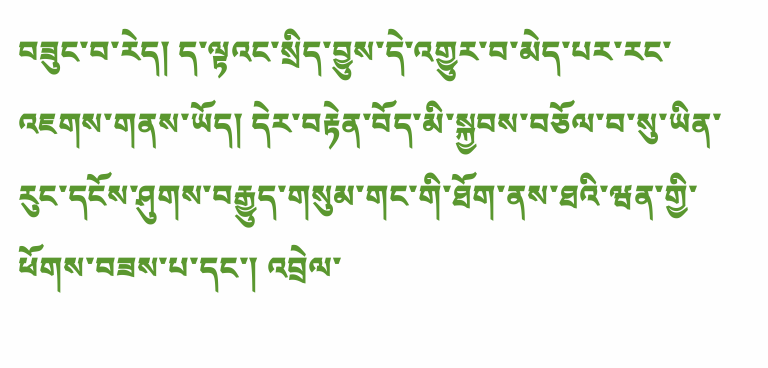བཟུང་བ་རེད། ད་ལྟའང་སྲིད་བྱུས་དེ་འགྱུར་བ་མེད་པར་རང་འཇགས་གནས་ཡོད། དེར་བརྟེན་བོད་མི་སྐྱབས་བཅོལ་བ་སུ་ཡིན་རུང་དངོས་ཤུགས་བརྒྱུད་གསུམ་གང་གི་ཐོག་ནས་ཐའི་ཝན་གྱི་ཕོགས་བཟས་པ་དང་། འབྲེལ་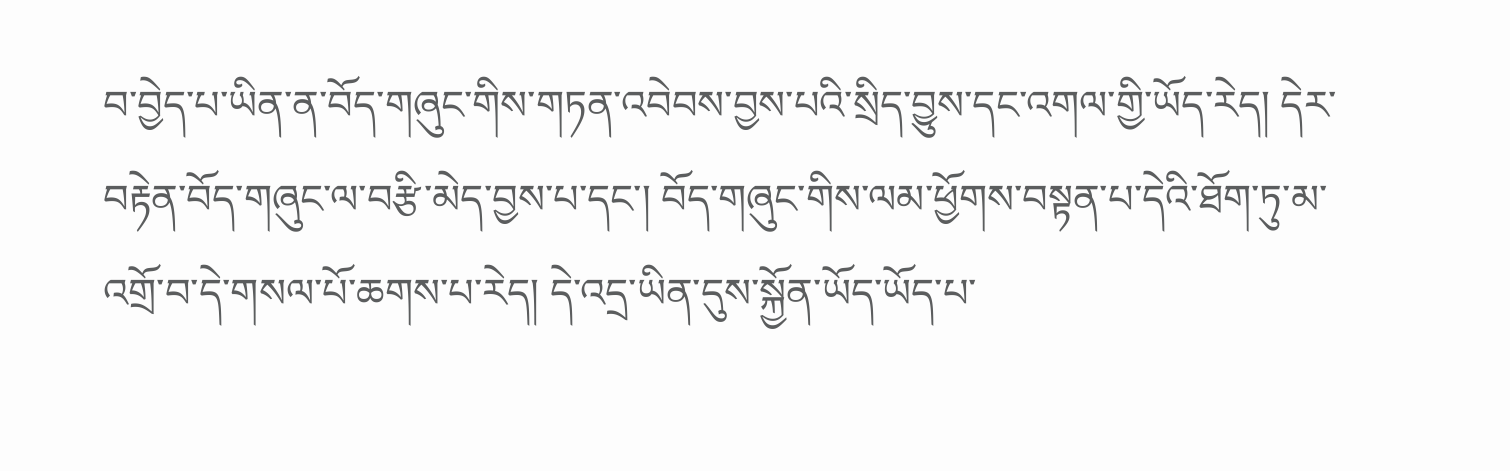བ་བྱེད་པ་ཡིན་ན་བོད་གཞུང་གིས་གཏན་འབེབས་བྱས་པའི་སྲིད་བྱུས་དང་འགལ་གྱི་ཡོད་རེད། དེར་བརྟེན་བོད་གཞུང་ལ་བརྩི་མེད་བྱས་པ་དང་། བོད་གཞུང་གིས་ལམ་ཕྱོགས་བསྟན་པ་དེའི་ཐོག་ཏུ་མ་འགྲོ་བ་དེ་གསལ་པོ་ཆགས་པ་རེད། དེ་འདྲ་ཡིན་དུས་སྐྱོན་ཡོད་ཡོད་པ་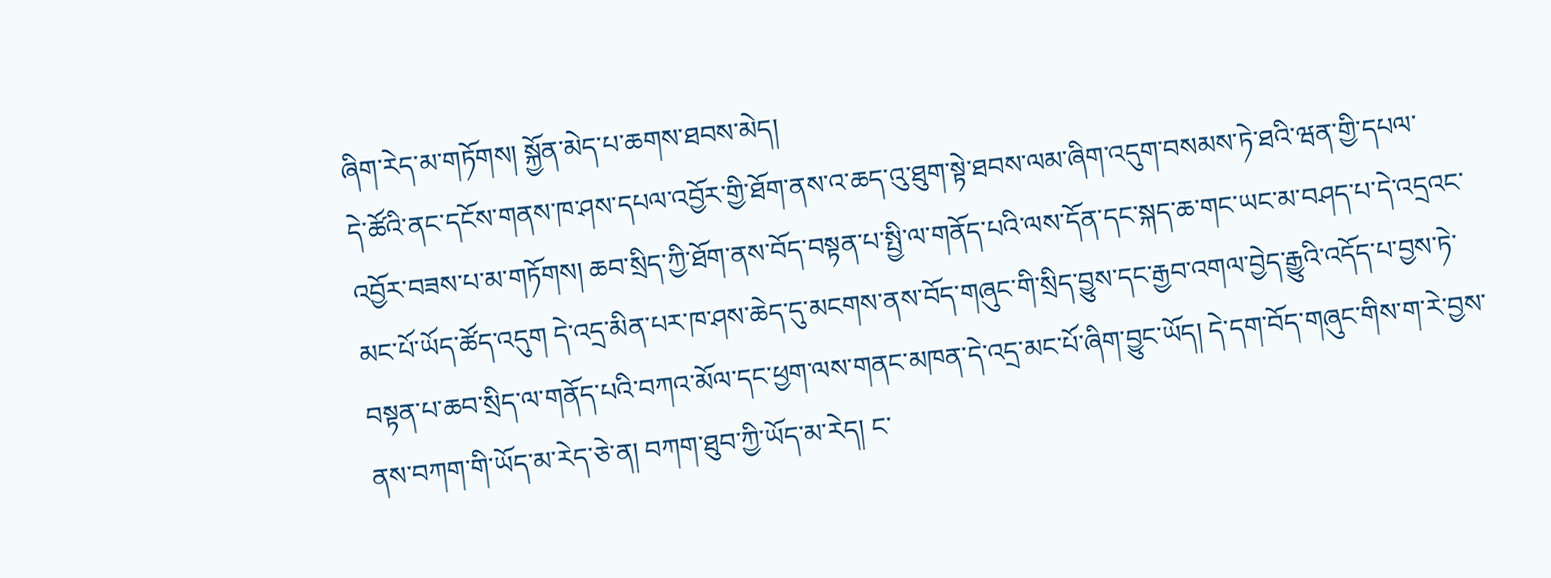ཞིག་རེད་མ་གཏོགས། སྐྱོན་མེད་པ་ཆགས་ཐབས་མེད།
དེ་ཚོའི་ནང་དངོས་གནས་ཁ་ཤས་དཔལ་འབྱོར་གྱི་ཐོག་ནས་འ་ཆད་འུ་ཐུག་སྟེ་ཐབས་ལམ་ཞིག་འདུག་བསམས་ཏེ་ཐའི་ཝན་གྱི་དཔལ་འབྱོར་བཟས་པ་མ་གཏོགས། ཆབ་སྲིད་ཀྱི་ཐོག་ནས་བོད་བསྟན་པ་སྤྱི་ལ་གནོད་པའི་ལས་དོན་དང་སྐད་ཆ་གང་ཡང་མ་བཤད་པ་དེ་འདྲའང་མང་པོ་ཡོད་ཚོད་འདུག དེ་འདྲ་མིན་པར་ཁ་ཤས་ཆེད་དུ་མངགས་ནས་བོད་གཞུང་གི་སྲིད་བྱུས་དང་རྒྱབ་འགལ་བྱེད་རྒྱུའི་འདོད་པ་བྱས་ཏེ་བསྟན་པ་ཆབ་སྲིད་ལ་གནོད་པའི་བཀའ་མོལ་དང་ཕྱག་ལས་གནང་མཁན་དེ་འདྲ་མང་པོ་ཞིག་བྱུང་ཡོད། དེ་དག་བོད་གཞུང་གིས་ག་རེ་བྱས་ནས་བཀག་གི་ཡོད་མ་རེད་ཅེ་ན། བཀག་ཐུབ་ཀྱི་ཡོད་མ་རེད། ང་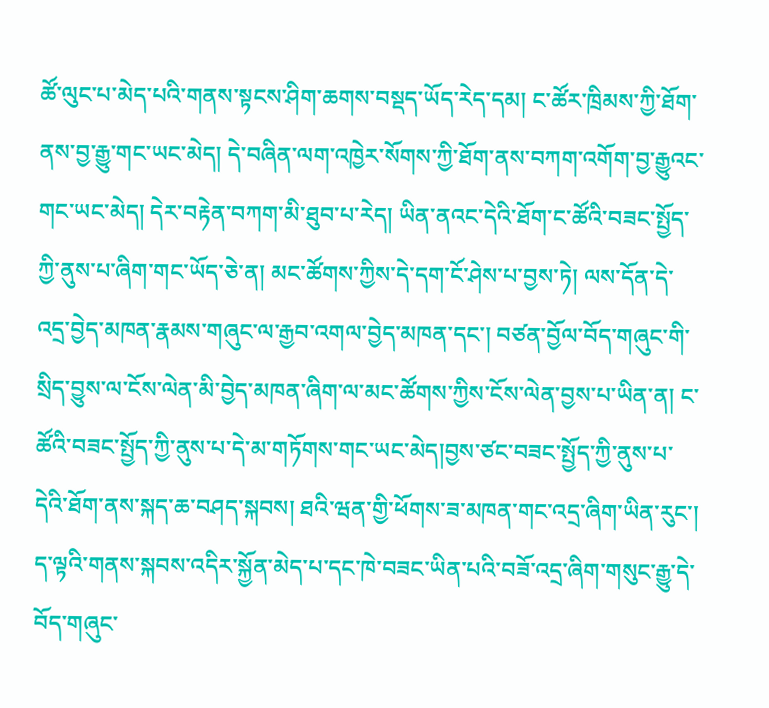ཚོ་ལུང་པ་མེད་པའི་གནས་སྟངས་ཤིག་ཆགས་བསྡད་ཡོད་རེད་དམ། ང་ཚོར་ཁྲིམས་ཀྱི་ཐོག་ནས་བྱ་རྒྱུ་གང་ཡང་མེད། དེ་བཞིན་ལག་འཁྱེར་སོགས་ཀྱི་ཐོག་ནས་བཀག་འགོག་བྱ་རྒྱུའང་གང་ཡང་མེད། དེར་བརྟེན་བཀག་མི་ཐུབ་པ་རེད། ཡིན་ནའང་དེའི་ཐོག་ང་ཚོའི་བཟང་སྤྱོད་ཀྱི་ནུས་པ་ཞིག་གང་ཡོད་ཅེ་ན། མང་ཚོགས་ཀྱིས་དེ་དག་ངོ་ཤེས་པ་བྱས་ཏེ། ལས་དོན་དེ་འདྲ་བྱེད་མཁན་རྣམས་གཞུང་ལ་རྒྱབ་འགལ་བྱེད་མཁན་དང་། བཙན་བྱོལ་བོད་གཞུང་གི་སྲིད་བྱུས་ལ་ངོས་ལེན་མི་བྱེད་མཁན་ཞིག་ལ་མང་ཚོགས་ཀྱིས་ངོས་ལེན་བྱས་པ་ཡིན་ན། ང་ཚོའི་བཟང་སྤྱོད་ཀྱི་ནུས་པ་དེ་མ་གཏོགས་གང་ཡང་མེད།བྱས་ཙང་བཟང་སྤྱོད་ཀྱི་ནུས་པ་དེའི་ཐོག་ནས་སྐད་ཆ་བཤད་སྐབས། ཐའི་ཝན་གྱི་ཕོགས་ཟ་མཁན་གང་འདྲ་ཞིག་ཡིན་རུང་། ད་ལྟའི་གནས་སྐབས་འདིར་སྐྱོན་མེད་པ་དང་ཁེ་བཟང་ཡིན་པའི་བཟོ་འདྲ་ཞིག་གསུང་རྒྱུ་དེ་བོད་གཞུང་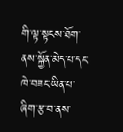གི་ལྟ་སྟངས་ཐོག་ནས་སྐྱོན་མེད་པ་དང་ཁེ་བཟང་ཡིན་པ་ཞིག་རྩ་བ་ནས་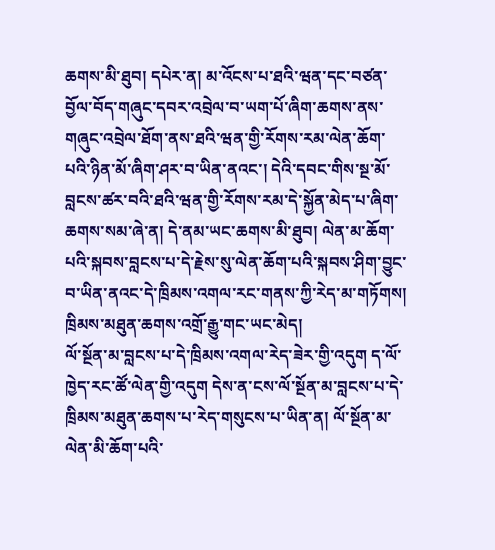ཆགས་མི་ཐུབ། དཔེར་ན། མ་འོངས་པ་ཐའི་ཝན་དང་བཙན་བྱོལ་བོད་གཞུང་དབར་འབྲེལ་བ་ཡག་པོ་ཞིག་ཆགས་ནས་གཞུང་འབྲེལ་ཐོག་ནས་ཐའི་ཝན་གྱི་རོགས་རམ་ལེན་ཆོག་པའི་ཉིན་མོ་ཞིག་ཤར་བ་ཡིན་ནའང་། དེའི་དབང་གིས་སྔ་མོ་བླངས་ཚར་བའི་ཐའི་ཝན་གྱི་རོགས་རམ་དེ་སྐྱོན་མེད་པ་ཞིག་ཆགས་སམ་ཞེ་ན། དེ་ནམ་ཡང་ཆགས་མི་ཐུབ། ལེན་མ་ཆོག་པའི་སྐབས་བླངས་པ་དེ་རྗེས་སུ་ལེན་ཆོག་པའི་སྐབས་ཤིག་བྱུང་བ་ཡིན་ནའང་དེ་ཁྲིམས་འགལ་རང་གནས་ཀྱི་རེད་མ་གཏོགས། ཁྲིམས་མཐུན་ཆགས་འགྲོ་རྒྱུ་གང་ཡང་མེད།
ལོ་སྔོན་མ་བླངས་པ་དེ་ཁྲིམས་འགལ་རེད་ཟེར་གྱི་འདུག ད་ལོ་ཁྱེད་རང་ཚོ་ལེན་གྱི་འདུག དེས་ན་ངས་ལོ་སྔོན་མ་བླངས་པ་དེ་ཁྲིམས་མཐུན་ཆགས་པ་རེད་གསུངས་པ་ཡིན་ན། ལོ་སྔོན་མ་ལེན་མི་ཆོག་པའི་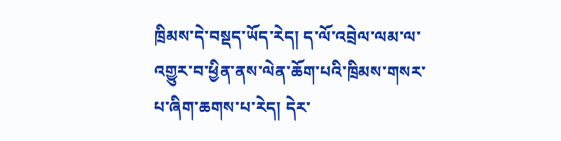ཁྲིམས་དེ་བསྡད་ཡོད་རེད། ད་ལོ་འབྲེལ་ལམ་ལ་འགྱུར་བ་ཕྱིན་ནས་ལེན་ཆོག་པའི་ཁྲིམས་གསར་པ་ཞིག་ཆགས་པ་རེད། དེར་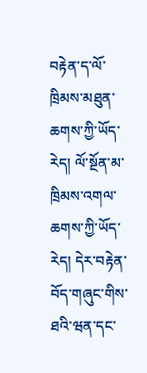བརྟེན་ད་ལོ་ཁྲིམས་མཐུན་ཆགས་ཀྱི་ཡོད་རེད། ལོ་སྔོན་མ་ཁྲིམས་འགལ་ཆགས་ཀྱི་ཡོད་རེད། དེར་བརྟེན་བོད་གཞུང་གིས་ཐའི་ཝན་དང་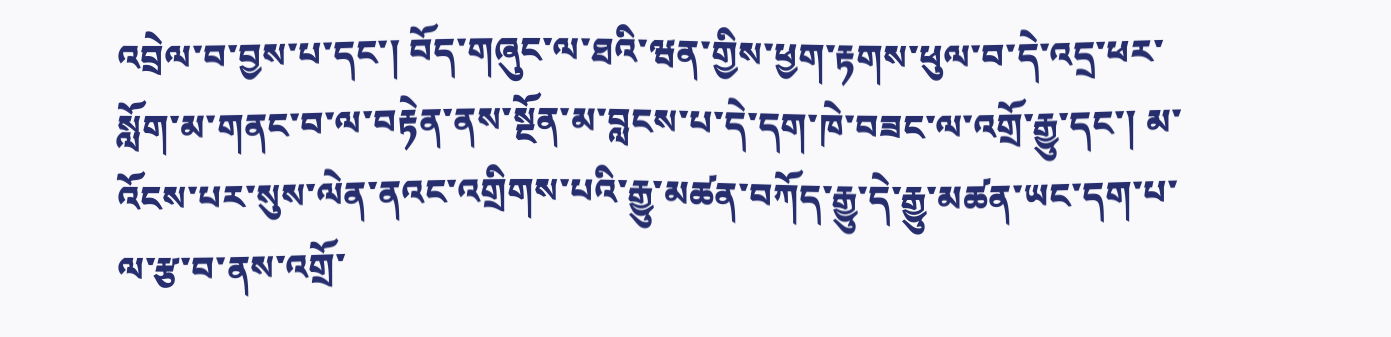འབྲེལ་བ་བྱས་པ་དང་། བོད་གཞུང་ལ་ཐའི་ཝན་གྱིས་ཕྱག་རྟགས་ཕུལ་བ་དེ་འདྲ་ཕར་སློག་མ་གནང་བ་ལ་བརྟེན་ནས་སྔོན་མ་བླངས་པ་དེ་དག་ཁེ་བཟང་ལ་འགྲོ་རྒྱུ་དང་། མ་འོངས་པར་སུས་ལེན་ནའང་འགྲིགས་པའི་རྒྱུ་མཚན་བཀོད་རྒྱུ་དེ་རྒྱུ་མཚན་ཡང་དག་པ་ལ་རྩ་བ་ནས་འགྲོ་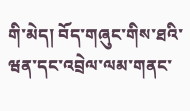གི་མེད། བོད་གཞུང་གིས་ཐའི་ཝན་དང་འབྲེལ་ལམ་གནང་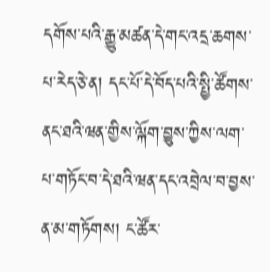དགོས་པའི་རྒྱུ་མཚན་དེ་གང་འདྲ་ཆགས་པ་རེད་ཅེ་ན། དང་པོ་དེ་བོད་པའི་སྤྱི་ཚོགས་ནང་ཐའི་ཝན་གྱིས་ལྐོག་བྱུས་ཀྱིས་ལག་པ་གཏོང་བ་དེ་ཐའི་ཝན་དང་འབྲེལ་བ་བྱས་ན་མ་གཏོགས། ང་ཚོར་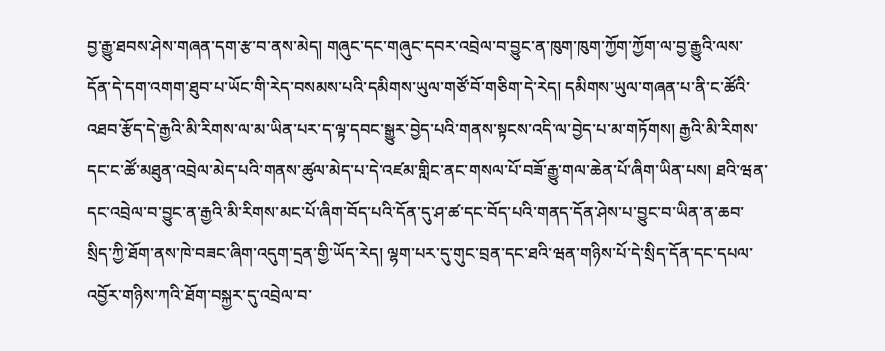བྱ་རྒྱུ་ཐབས་ཤེས་གཞན་དག་རྩ་བ་ནས་མེད། གཞུང་དང་གཞུང་དབར་འབྲེལ་བ་བྱུང་ན་ཁུག་ཁུག་ཀྱོག་ཀྱོག་ལ་བྱ་རྒྱུའི་ལས་དོན་དེ་དག་འགག་ཐུབ་པ་ཡོང་གི་རེད་བསམས་པའི་དམིགས་ཡུལ་གཙོ་བོ་གཅིག་དེ་རེད། དམིགས་ཡུལ་གཞན་པ་ནི་ང་ཚོའི་འཐབ་རྩོད་དེ་རྒྱའི་མི་རིགས་ལ་མ་ཡིན་པར་ད་ལྟ་དབང་སྒྱུར་བྱེད་པའི་གནས་སྟངས་འདི་ལ་བྱེད་པ་མ་གཏོགས། རྒྱའི་མི་རིགས་དང་ང་ཚོ་མཐུན་འབྲེལ་མེད་པའི་གནས་ཚུལ་མེད་པ་དེ་འཛམ་གླིང་ནང་གསལ་པོ་བཟོ་རྒྱུ་གལ་ཆེན་པོ་ཞིག་ཡིན་པས། ཐའི་ཝན་དང་འབྲེལ་བ་བྱུང་ན་རྒྱའི་མི་རིགས་མང་པོ་ཞིག་བོད་པའི་དོན་དུ་ཤ་ཚ་དང་བོད་པའི་གནད་དོན་ཤེས་པ་བྱུང་བ་ཡིན་ན་ཆབ་སྲིད་ཀྱི་ཐོག་ནས་ཁེ་བཟང་ཞིག་འདུག་དྲན་གྱི་ཡོད་རེད། ལྷག་པར་དུ་གུང་བྲན་དང་ཐའི་ཝན་གཉིས་པོ་དེ་སྲིད་དོན་དང་དཔལ་འབྱོར་གཉིས་ཀའི་ཐོག་བསྐྱར་དུ་འབྲེལ་བ་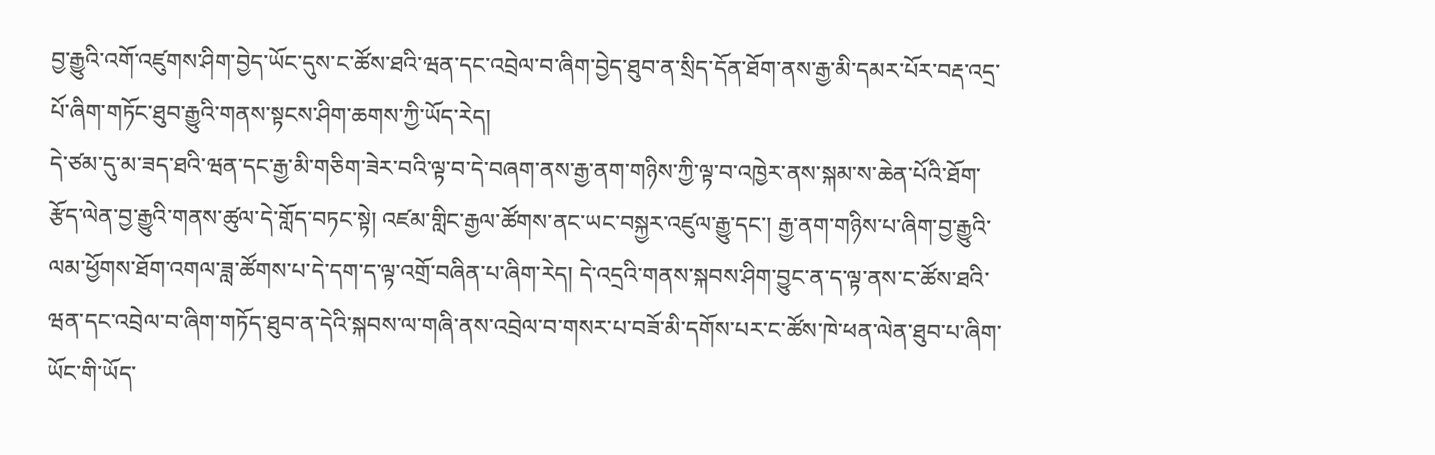བྱ་རྒྱུའི་འགོ་འཛུགས་ཤིག་བྱེད་ཡོང་དུས་ང་ཚོས་ཐའི་ཝན་དང་འབྲེལ་བ་ཞིག་བྱེད་ཐུབ་ན་སྲིད་དོན་ཐོག་ནས་རྒྱ་མི་དམར་པོར་བརྡ་འདྲ་པོ་ཞིག་གཏོང་ཐུབ་རྒྱུའི་གནས་སྟངས་ཤིག་ཆགས་ཀྱི་ཡོད་རེད།
དེ་ཙམ་དུ་མ་ཟད་ཐའི་ཝན་དང་རྒྱ་མི་གཅིག་ཟེར་བའི་ལྟ་བ་དེ་བཞག་ནས་རྒྱ་ནག་གཉིས་ཀྱི་ལྟ་བ་འཁྱེར་ནས་སྐམ་ས་ཆེན་པོའི་ཐོག་རྩོད་ལེན་བྱ་རྒྱུའི་གནས་ཚུལ་དེ་གློད་བཏང་སྟེ། འཛམ་གླིང་རྒྱལ་ཚོགས་ནང་ཡང་བསྐྱར་འཛུལ་རྒྱུ་དང་། རྒྱ་ནག་གཉིས་པ་ཞིག་བྱ་རྒྱུའི་ལམ་ཕྱོགས་ཐོག་འགལ་ཟླ་ཚོགས་པ་དེ་དག་ད་ལྟ་འགྲོ་བཞིན་པ་ཞིག་རེད། དེ་འདྲའི་གནས་སྐབས་ཤིག་བྱུང་ན་ད་ལྟ་ནས་ང་ཚོས་ཐའི་ཝན་དང་འབྲེལ་བ་ཞིག་གཏོད་ཐུབ་ན་དེའི་སྐབས་ལ་གཞི་ནས་འབྲེལ་བ་གསར་པ་བཟོ་མི་དགོས་པར་ང་ཚོས་ཁེ་ཕན་ལེན་ཐུབ་པ་ཞིག་ཡོང་གི་ཡོད་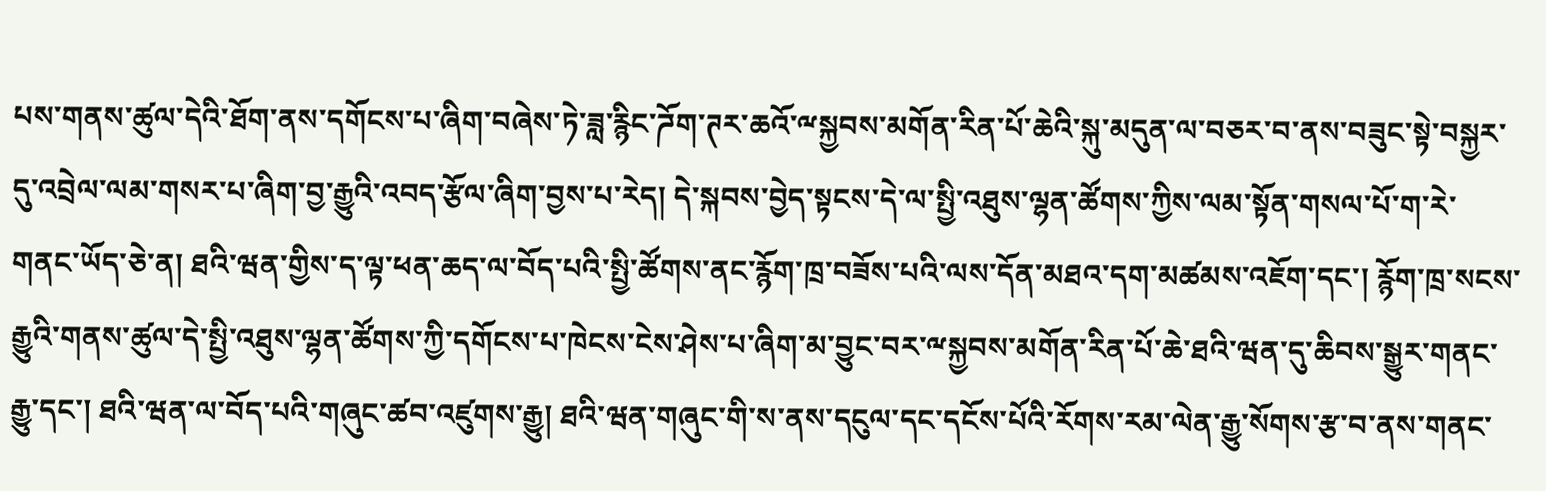པས་གནས་ཚུལ་དེའི་ཐོག་ནས་དགོངས་པ་ཞིག་བཞེས་ཏེ་ཟླ་རྙིང་ཌོག་ཊར་ཆའོ་ྋསྐྱབས་མགོན་རིན་པོ་ཆེའི་སྐུ་མདུན་ལ་བཅར་བ་ནས་བཟུང་སྟེ་བསྐྱར་དུ་འབྲེལ་ལམ་གསར་པ་ཞིག་བྱ་རྒྱུའི་འབད་རྩོལ་ཞིག་བྱས་པ་རེད། དེ་སྐབས་བྱེད་སྟངས་དེ་ལ་སྤྱི་འཐུས་ལྷན་ཚོགས་ཀྱིས་ལམ་སྟོན་གསལ་པོ་ག་རེ་གནང་ཡོད་ཅེ་ན། ཐའི་ཝན་གྱིས་ད་ལྟ་ཕན་ཆད་ལ་བོད་པའི་སྤྱི་ཚོགས་ནང་རྙོག་ཁྲ་བཟོས་པའི་ལས་དོན་མཐའ་དག་མཚམས་འཇོག་དང་། རྙོག་ཁྲ་སངས་རྒྱུའི་གནས་ཚུལ་དེ་སྤྱི་འཐུས་ལྷན་ཚོགས་ཀྱི་དགོངས་པ་ཁེངས་ངེས་ཤེས་པ་ཞིག་མ་བྱུང་བར་ྋསྐྱབས་མགོན་རིན་པོ་ཆེ་ཐའི་ཝན་དུ་ཆིབས་སྒྱུར་གནང་རྒྱུ་དང་། ཐའི་ཝན་ལ་བོད་པའི་གཞུང་ཚབ་འཛུགས་རྒྱུ། ཐའི་ཝན་གཞུང་གི་ས་ནས་དངུལ་དང་དངོས་པོའི་རོགས་རམ་ལེན་རྒྱུ་སོགས་རྩ་བ་ནས་གནང་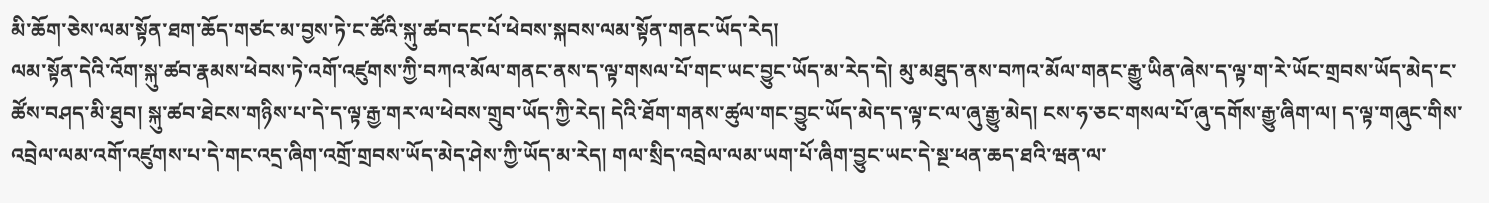མི་ཆོག་ཅེས་ལམ་སྟོན་ཐག་ཆོད་གཙང་མ་བྱས་ཏེ་ང་ཚོའི་སྐུ་ཚབ་དང་པོ་ཕེབས་སྐབས་ལམ་སྟོན་གནང་ཡོད་རེད།
ལམ་སྟོན་དེའི་འོག་སྐུ་ཚབ་རྣམས་ཕེབས་ཏེ་འགོ་འཛུགས་ཀྱི་བཀའ་མོལ་གནང་ནས་ད་ལྟ་གསལ་པོ་གང་ཡང་བྱུང་ཡོད་མ་རེད་དེ། མུ་མཐུད་ནས་བཀའ་མོལ་གནང་རྒྱུ་ཡིན་ཞེས་ད་ལྟ་ག་རེ་ཡོང་གྲབས་ཡོད་མེད་ང་ཚོས་བཤད་མི་ཐུབ། སྐུ་ཚབ་ཐེངས་གཉིས་པ་དེ་ད་ལྟ་རྒྱ་གར་ལ་ཕེབས་གྲུབ་ཡོད་ཀྱི་རེད། དེའི་ཐོག་གནས་ཚུལ་གང་བྱུང་ཡོད་མེད་ད་ལྟ་ང་ལ་ཞུ་རྒྱུ་མེད། ངས་ཧ་ཅང་གསལ་པོ་ཞུ་དགོས་རྒྱུ་ཞིག་ལ། ད་ལྟ་གཞུང་གིས་འབྲེལ་ལམ་འགོ་འཛུགས་པ་དེ་གང་འདྲ་ཞིག་འགྲོ་གྲབས་ཡོད་མེད་ཤེས་ཀྱི་ཡོད་མ་རེད། གལ་སྲིད་འབྲེལ་ལམ་ཡག་པོ་ཞིག་བྱུང་ཡང་དེ་སྔ་ཕན་ཆད་ཐའི་ཝན་ལ་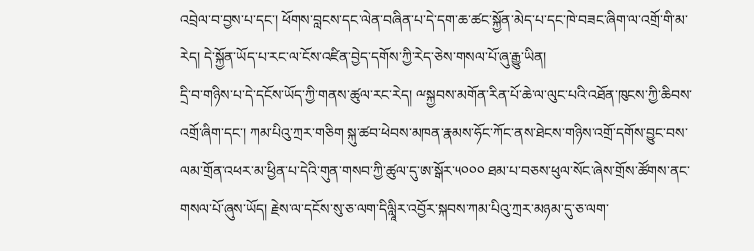འབྲེལ་བ་བྱས་པ་དང་། ཕོགས་བླངས་དང་ལེན་བཞིན་པ་དེ་དག་ཆ་ཚང་སྐྱོན་མེད་པ་དང་ཁེ་བཟང་ཞིག་ལ་འགྲོ་གི་མ་རེད། དེ་སྐྱོན་ཡོད་པ་རང་ལ་ངོས་འཛིན་བྱེད་དགོས་ཀྱི་རེད་ཅེས་གསལ་པོ་ཞུ་རྒྱུ་ཡིན།
དྲི་བ་གཉིས་པ་དེ་དངོས་ཡོད་ཀྱི་གནས་ཚུལ་རང་རེད། ྋསྐྱབས་མགོན་རིན་པོ་ཆེ་ལ་ལུང་པའི་འཐོན་ཁུངས་ཀྱི་ཆིབས་འགྲོ་ཞིག་དང་། ཀམ་པིའུ་ཀྲར་གཅིག སྐུ་ཚབ་ཕེབས་མཁན་རྣམས་ཧོང་ཀོང་ནས་ཐེངས་གཉིས་འགྲོ་དགོས་བྱུང་བས་ལམ་གྲོན་འཕར་མ་ཕྱིན་པ་དེའི་གུན་གསབ་ཀྱི་ཚུལ་དུ་ཨ་སྒོར་༥༠༠༠ ཐམ་པ་བཅས་ཕུལ་སོང་ཞེས་གྲོས་ཚོགས་ནང་གསལ་པོ་ཞུས་ཡོད། རྗེས་ལ་དངོས་སུ་ཅ་ལག་དིལླཱིར་འབྱོར་སྐབས་ཀམ་པིའུ་ཀྲར་མཉམ་དུ་ཅ་ལག་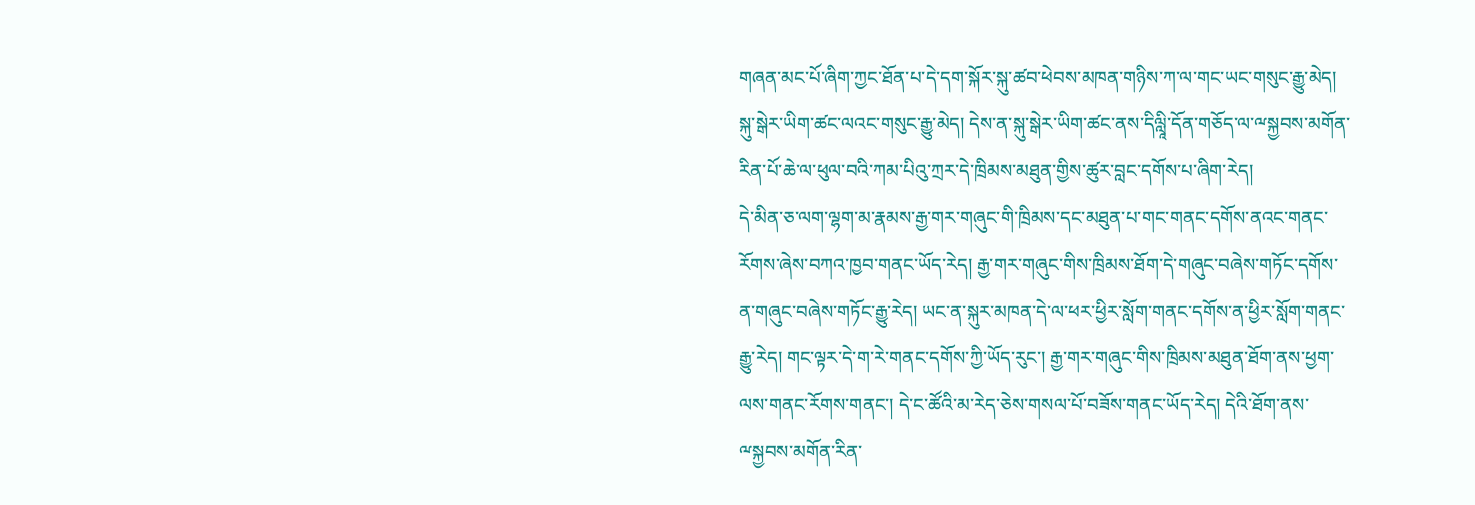གཞན་མང་པོ་ཞིག་ཀྱང་ཐོན་པ་དེ་དག་སྐོར་སྐུ་ཚབ་ཕེབས་མཁན་གཉིས་ཀ་ལ་གང་ཡང་གསུང་རྒྱུ་མེད། སྐུ་སྒེར་ཡིག་ཚང་ལའང་གསུང་རྒྱུ་མེད། དེས་ན་སྐུ་སྒེར་ཡིག་ཚང་ནས་དིལླཱི་དོན་གཅོད་ལ་ྋསྐྱབས་མགོན་རིན་པོ་ཆེ་ལ་ཕུལ་བའི་ཀམ་པིའུ་ཀྲར་དེ་ཁྲིམས་མཐུན་གྱིས་ཚུར་བླང་དགོས་པ་ཞིག་རེད།
དེ་མིན་ཅ་ལག་ལྷག་མ་རྣམས་རྒྱ་གར་གཞུང་གི་ཁྲིམས་དང་མཐུན་པ་གང་གནང་དགོས་ནའང་གནང་རོགས་ཞེས་བཀའ་ཁྱབ་གནང་ཡོད་རེད། རྒྱ་གར་གཞུང་གིས་ཁྲིམས་ཐོག་དེ་གཞུང་བཞེས་གཏོང་དགོས་ན་གཞུང་བཞེས་གཏོང་རྒྱུ་རེད། ཡང་ན་སྐུར་མཁན་དེ་ལ་ཕར་ཕྱིར་སློག་གནང་དགོས་ན་ཕྱིར་སློག་གནང་རྒྱུ་རེད། གང་ལྟར་དེ་ག་རེ་གནང་དགོས་ཀྱི་ཡོད་རུང་། རྒྱ་གར་གཞུང་གིས་ཁྲིམས་མཐུན་ཐོག་ནས་ཕྱག་ལས་གནང་རོགས་གནང་། དེ་ང་ཚོའི་མ་རེད་ཅེས་གསལ་པོ་བཟོས་གནང་ཡོད་རེད། དེའི་ཐོག་ནས་ྋསྐྱབས་མགོན་རིན་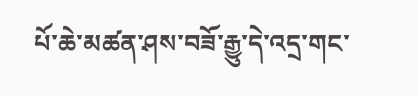པོ་ཆེ་མཚན་ཤས་བཟོ་རྒྱུ་དེ་འདྲ་གང་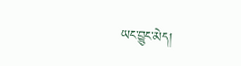ཡང་བྱུང་མེད།